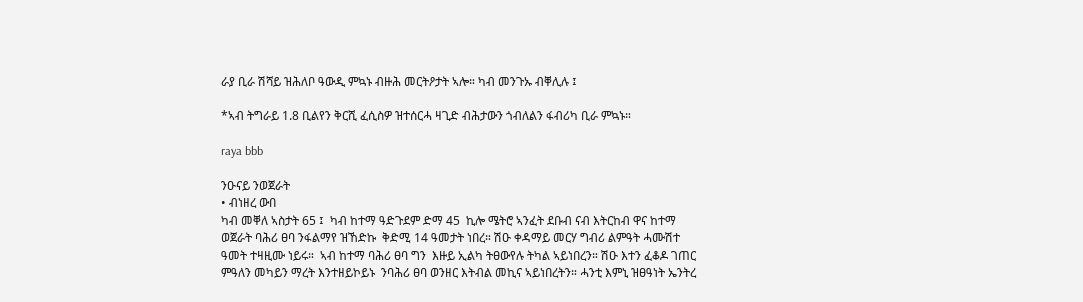ራያ ቢራ ሽሻይ ዝሕለቦ ዓውዲ ምኳኑ ብዙሕ መርትዖታት ኣሎ። ካብ መንጉኡ ብቐሊሉ ፤

*ኣብ ትግራይ 1.8 ቢልየን ቅርሺ ፈሲስዎ ዝተሰርሓ ዛጊድ ብሕታውን ጎብለልን ፋብሪካ ቢራ ምኳኑ።

raya bbb

ንዑናይ ንወጀራት
• ብነዘረ ውበ
ካብ መቐለ ኣስታት 65 ፤  ካብ ከተማ ዓድጉደም ድማ 45  ኪሎ ሜትሮ ኣንፈት ደቡብ ናብ እትርከብ ዋና ከተማ ወጀራት ባሕሪ ፀባ ንፋልማየ ዝኸድኩ  ቅድሚ 14 ዓመታት ነበረ። ሽዑ ቀዳማይ መርሃ ግብሪ ልምዓት ሓሙሽተ ዓመት ተዛዚሙ ነይሩ።  ኣብ ከተማ ባሕሪ ፀባ ግን  እዙይ ኢልካ ትፀውየሉ ትካል ኣይነበረን። ሽዑ እተን ፈቆዶ ገጠር ምዓለን መካይን ማረት እንተዘይኮይኑ  ንባሕሪ ፀባ ወንዘር እትብል መኪና ኣይነበረትን። ሓንቲ እምኒ ዝፀዓነት ኤንትረ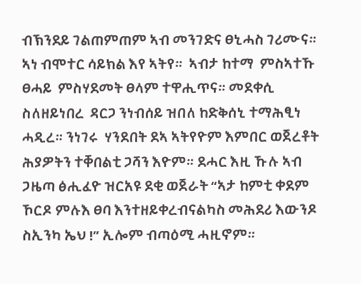ብኽንደይ ገልጠምጠም ኣብ መንገድና ፀኒሓስ ገሪሙና። ኣነ ብሞተር ሳይክል እየ ኣትየ።  ኣብታ ከተማ  ምስኣተኹ ፀሓይ  ምስሃደመት ፀላም ተዋሒጥና። መደቀሲ ስለዘይነበረ  ዳርጋ ንነብሰይ ዝበለ ከድቅሰኒ ተማሕፂነ ሓዲረ። ንነገሩ  ሃንደበት ደኣ ኣትየዮም እምበር ወጀረቶት ሕያዎትን ተቐበልቲ ጋሻን እዮም። ደሓር እዚ ኹሉ ኣብ ጋዜጣ ፅሒፈዮ ዝርአዩ ደቂ ወጀራት “ኣታ ከምቲ ቀደም ኾርዶ ምሉእ ፀባ እንተዘይቀረብናልካስ መሕደሪ እውንዶ ስኢንካ ኤህ !” ኢሎም ብጣዕሚ ሓዚኖም።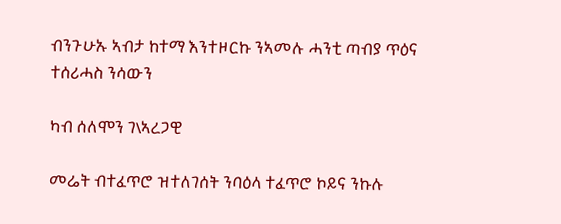ብንጉሁኡ ኣብታ ከተማ እንተዞርኩ ንኣመሉ ሓንቲ ጣብያ ጥዕና ተሰሪሓስ ንሳውን

ካብ ሰለሞን ገ\ኣረጋዊ

መሬት ብተፈጥሮ ዝተለገሰት ንባዕላ ተፈጥሮ ኮይና ንኩሉ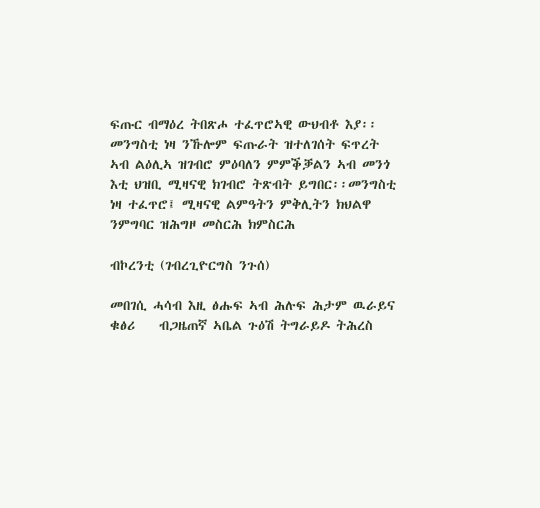ፍጡር ብማዕረ ትበጽሖ ተፈጥሮኣዊ ውህብቶ እያ፡፡ መንግስቲ ነዛ ንኹሎም ፍጡራት ዝተለገሰት ፍጥረት ኣብ ልዕሊኣ ዝገብሮ ምዕባለን ምምቕቓልን ኣብ መንጎ እቲ ህዝቢ ሚዛናዊ ክገብሮ ትጽብት ይግበር፡፡መንግስቲ ነዛ ተፈጥሮ፤ ሚዛናዊ ልምዓትን ምቅሊትን ክህልዋ ንምግባር ዝሕግዞ መስርሕ ክምስርሕ

ብኮረንቲ (ገብረጊዮርግስ ንጉሰ)

መበገሲ ሓሳብ እዚ ፅሑፍ ኣብ ሕሉፍ ሕታም ዉራይና ቁፅሪ    ብጋዜጠኛ ኣቤል ጉዕሽ ትግራይዶ ትሕረስ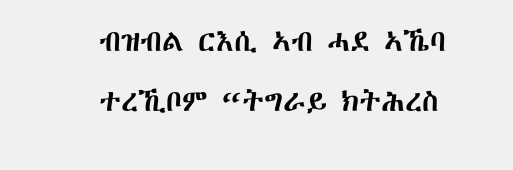ብዝብል ርእሲ ኣብ ሓደ ኣኼባ ተረኺቦም “ትግራይ ክትሕረስ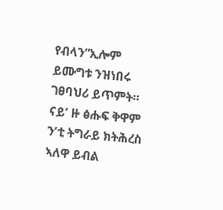የብላን”ኢሎም ይሙግቱ ንዝነበሩ ገፀባህሪ ይጥምት። ናይ’ ዙ ፅሑፍ ቅዋም ን’ቲ ትግራይ ክትሕረስ ኣለዋ ይብል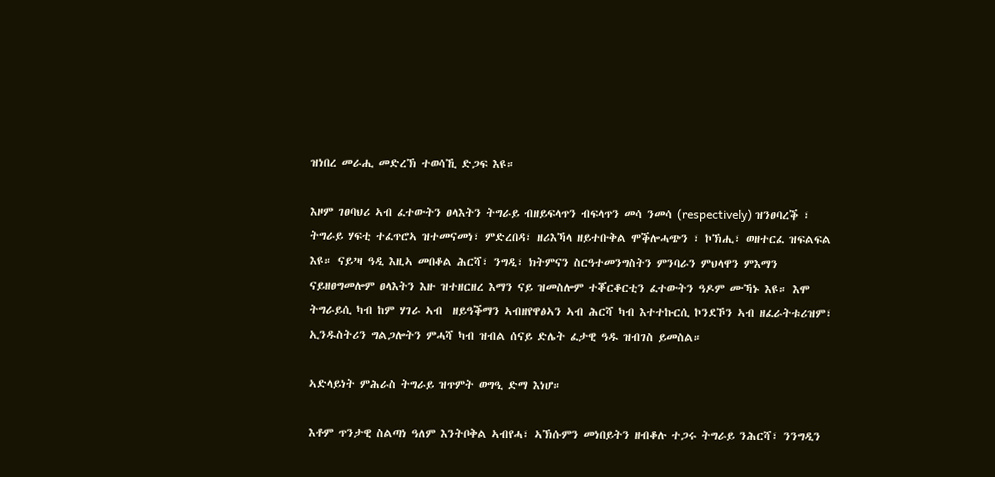ዝነበረ መራሒ መድረኽ ተወሳኺ ድጋፍ እዩ።

እዞም ገፀባህሪ ኣብ ፈተውትን ፀላእትን ትግራይ ብዘይፍላጥን ብፍላጥን መሳ ንመሳ (respectively) ዝንፀባረቕ ፣ ትግራይ ሃፍቲ ተፈጥሮኣ ዝተመናመነ፣ ምድረበዳ፣ ዘሪእኻላ ዘይተቡቅል ሞቕሎሓጭን ፣ ኮኽሒ፣ ወዘተርፈ ዝፍልፍል እዩ። ናይ’ዛ ዓዲ እዚኣ መበቆል ሕርሻ፣ ንግዲ፣ ክትምናን ስርዓተመንግስትን ምንባራን ምህላዋን ምእማን ናይዘፀግመሎም ፀላእትን እዙ ዝተዘርዘረ እማን ናይ ዝመስሎም ተቖርቆርቲን ፈተውትን ዓዶም ሙኻኑ እዩ። እሞ ትግራይሲ ካብ ከም ሃገራ ኣብ  ዘይዓቕማን ኣብዘየዋፅኣን ኣብ ሕርሻ ካብ እተተኩርሲ ኮንደኾን ኣብ ዘፈራትቱሪዝም፣ ኢንዱስትሪን ግልጋሎትን ምሓሻ ካብ ዝብል ሰናይ ድሌት ፈታዊ ዓዱ ዝብገስ ይመስል።

ኣድላይነት ምሕራስ ትግራይ ዝጥምት ወግዒ ድማ እነሆ።

እቶም ጥንታዊ ስልጣነ ዓለም እንትቦቅል ኣብየሓ፣ ኣኽሱምን መነበይትን ዘብቆሉ ተጋሩ ትግራይ ንሕርሻ፣ ንንግዲን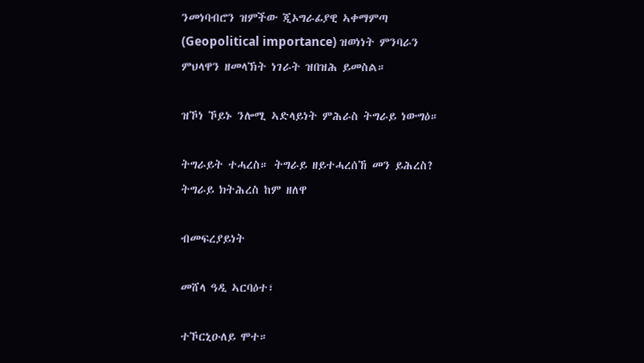ንመነባብሮን ዝምችው ጂኦግራፊያዊ ኣቀማምጣ (Geopolitical importance) ዝወነነት ምንባራን ምህላዋን ዘመላኽት ነገራት ዝበዝሕ ይመስል።

ዝኾነ ኾይኑ ንሎሚ ኣድላይነት ምሕራስ ትግራይ ነውግዕ።

ትግራይት ተሓረስ። ትግራይ ዘይተሓረሰኸ መን ይሕረስ? ትግራይ ክትሕረስ ከም ዘለዋ

ብመፍረያይነት

መሸላ ዓዲ ኣርባዕተ፣

ተኾርኒዑለይ ሞተ።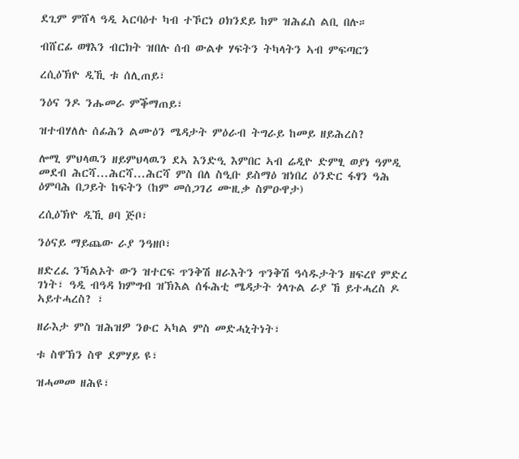ደጊም ምሸላ ዓዲ ኣርባዕተ ካብ ተኾርነ ዐክንደይ ከም ዝሕፈስ ልቢ በሉ።

ብሸርፊ ወፃእን ብርክት ዝበሉ ሰብ ውልቀ ሃፍትን ትካላትን ኣብ ምፍጣርን

ረሲዕኽዮ ዲኺ ቱ ሰሊጠይ፣

ንዕና ንዶ ንሑመራ ምቕማጠይ፣

ዝተብሃለሉ ሰፊሕን ልሙዕን ሜዳታት ምዕራብ ትግራይ ከመይ ዘይሕረስ?

ሎሚ ምህላዉን ዘይምህላዉን ደኣ እንድዒ እምበር ኣብ ሬዲዮ ድምፂ ወያነ ዓምዲ መደብ ሕርሻ...ሕርሻ...ሕርሻ ምስ በለ ስዒቡ ይስማዕ ዝነበረ ዕንድር ፋፃን ዓሕ ዕምባሕ በጋይት ከፍትን (ከም መሰጋገሪ ሙዚቃ ስምዑዋታ)

ረሲዕኽዮ ዲኺ ፀባ ጅቦ፣

ንዕናይ ማይጨው ራያ ንዓዘቦ፣

ዘድረፈ ንኻልኦት ውን ዝተርፍ ጥንቅሽ ዘራእትን ጥንቅሽ ዓሳዱታትን ዘፍረየ ምድረ ገነት፣ ዓዲ ብዓዳ ክምግብ ዝኽእል ሰፋሕቲ ሜዳታት ጎላጉል ራያ ኸ ይተሓረስ ዶ ኣይተሓረስ? ፣

ዘራእታ ምስ ዝሕዝዎ ንፁር ኣካል ምስ መድሓኒትነት፣

ቱ ስዋኽን ስዋ ደምሃይ ዩ፣

ዝሓመመ ዘሕዩ፣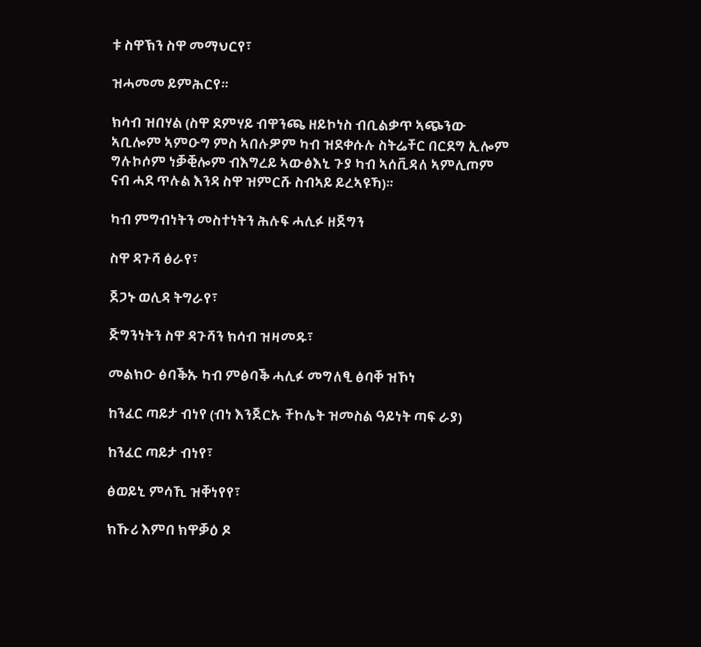ቱ ስዋኽን ስዋ መማህርየ፣

ዝሓመመ ይምሕርየ።

ክሳብ ዝበሃል (ስዋ ደምሃይ ብዋንጫ ዘይኮነስ ብቢልቃጥ ኣጭንው ኣቢሎም ኣምዑግ ምስ ኣበሉዎም ካብ ዝደቀሱሉ ስትሬቸር በርደግ ኢሎም ግሉኮሶም ነቓቒሎም ብእግረይ ኣውፅእኒ ጉያ ካብ ኣሰቪዳለ ኣምሊጦም ናብ ሓደ ጥሉል እንዳ ስዋ ዝምርሹ ስብኣይ ይረኣዩኻ)።

ካብ ምግብነትን መስተነትን ሕሉፍ ሓሊፉ ዘጀግን

ስዋ ዳጉሻ ፅራየ፣

ጀጋኑ ወሊዳ ትግራየ፣

ጅግንነትን ስዋ ዳጉሻን ክሳብ ዝዛመዱ፣

መልክዑ ፅባቕኡ ካብ ምፅባቕ ሓሊፉ መግለፂ ፅባቐ ዝኾነ

ከንፈር ጣይታ ብነየ (ብነ እንጀርኡ ቸኮሌት ዝመስል ዓይነት ጣፍ ራያ)

ከንፈር ጣይታ ብነየ፣

ፅወይኒ ምሳኺ ዝቐነየየ፣

ክኹሪ እምበ ክዋቓዕ ዶ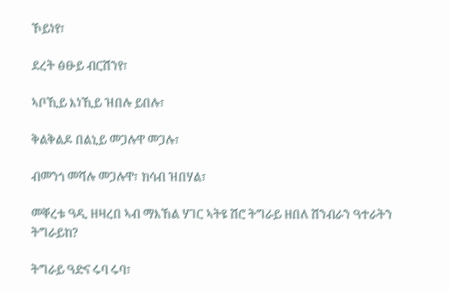ኾይነየ፣

ደረት ፅፁይ ብርሽንየ፣

ኣቦኺይ እነኺይ ዝበሉ ይበሉ፣

ቅልቅልዶ በልኒይ መጋሉዋ መጋሉ፣

ብመንጎ መሻሉ መጋሉዋ፣ ክሳብ ዝበሃል፣

መቐረቱ ዓዲ ዘዛረበ ኣብ ማእኸል ሃገር ኣትዩ ሽሮ ትግራይ ዘበለ ሽንብራን ዓተራትን ትግራይከ?

ትግራይ ዓድና ሩባ ሩባ፣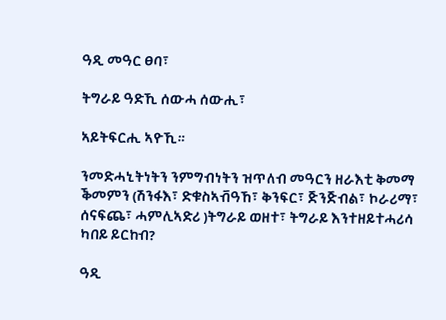ዓዲ መዓር ፀባ፣

ትግራይ ዓድኺ ሰውሓ ሰውሒ፣

ኣይትፍርሒ ኣዮኺ።

ንመድሓኒትነትን ንምግብነትን ዝጥለብ መዓርን ዘራእቲ ቅመማ ቕመምን (ሽንፋእ፣ ድቁስኣቭዓኸ፣ ቅንፍር፣ ጅንጅብል፣ ኮራሪማ፣ ሰናፍጨ፣ ሓምሊኣድሪ )ትግራይ ወዘተ፣ ትግራይ እንተዘይተሓሪሳ ካበይ ይርከብ?

ዓዲ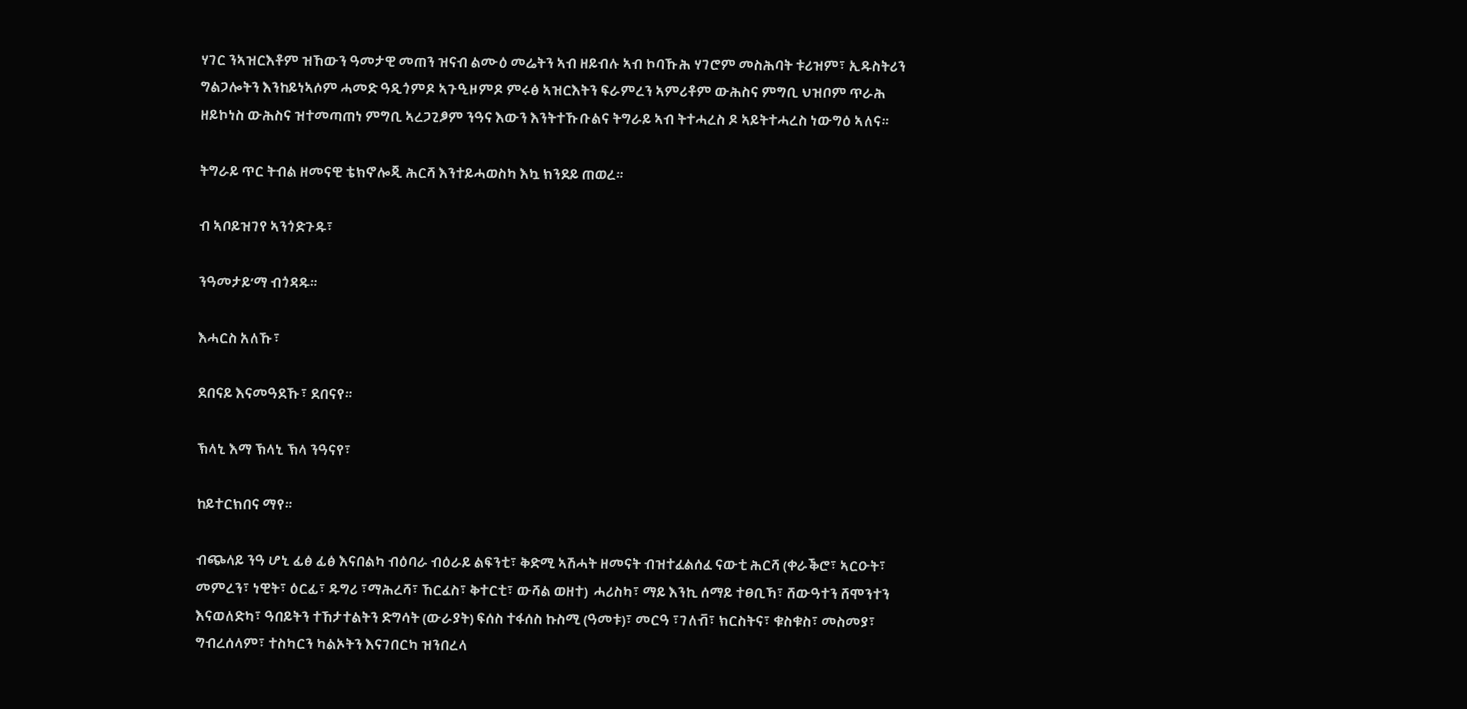ሃገር ንኣዝርእቶም ዝኸውን ዓመታዊ መጠን ዝናብ ልሙዕ መሬትን ኣብ ዘይብሉ ኣብ ኮባኹሕ ሃገሮም መስሕባት ቱሪዝም፣ ኢዱስትሪን ግልጋሎትን እንከይነኣሶም ሓመድ ዓዲጎምዶ ኣጉዒዞምዶ ምሩፅ ኣዝርእትን ፍራምረን ኣምሪቶም ውሕስና ምግቢ ህዝቦም ጥራሕ ዘይኮነስ ውሕስና ዝተመጣጠነ ምግቢ ኣረጋጊፆም ንዓና እውን እንትተኹቡልና ትግራይ ኣብ ትተሓረስ ዶ ኣይትተሓረስ ነውግዕ ኣለና።

ትግራይ ጥር ትብል ዘመናዊ ቴክኖሎጂ ሕርሻ እንተይሓወስካ እኳ ክንደይ ጠወረ።

ብ ኣቦይዝገየ ኣንጎድጉዱ፣

ንዓመታይ’ማ ብጎዳዱ።

እሓርስ አለኹ፣

ደበናይ እናመዓደኹ፣ ደበናየ።

ኽላኒ እማ ኽላኒ ኽላ ንዓናየ፣

ከይተርክበና ማየ።

ብጭላይ ንዓ ሆኒ ፊፅ ፊፅ እናበልካ ብዕባራ ብዕራይ ልፍንቲ፣ ቅድሚ ኣሽሓት ዘመናት ብዝተፈልሰፈ ናውቲ ሕርሻ (ቀራቕሮ፣ ኣርዑት፣ መምረን፣ ነዊት፣ ዕርፊ፣ ዱግሪ ፣ማሕረሻ፣ ኸርፈስ፣ ቅተርቲ፣ ውሻል ወዘተ)  ሓሪስካ፣ ማይ እንኪ ሰማይ ተፀቢኻ፣ ሸውዓተን ሸሞንተን እናወለድካ፣ ዓበይትን ተኸታተልትን ድግሳት (ውራያት) ፍሰስ ተፋሰስ ኩስሚ (ዓመቱ)፣ መርዓ ፣ገለቭ፣ ክርስትና፣ ቁስቁስ፣ መስመያ፣ ግብረሰላም፣ ተስካርን ካልኦትን እናገበርካ ዝንበረላ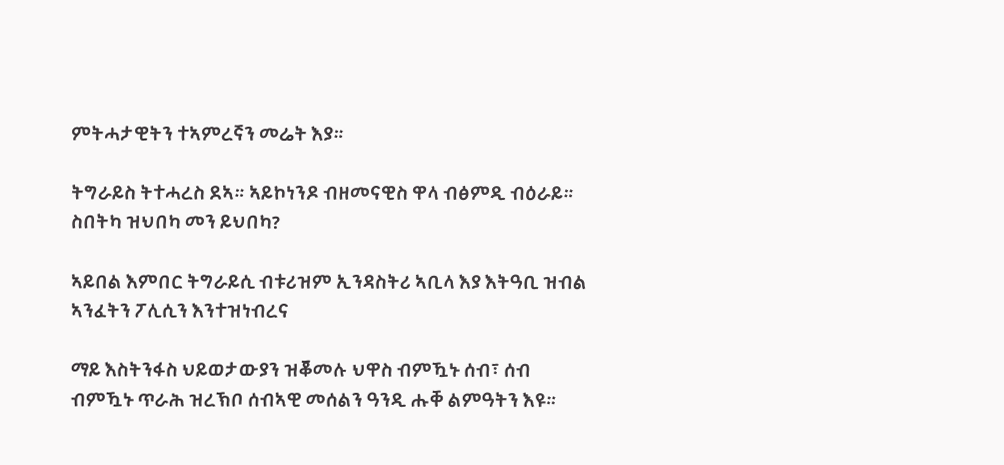ምትሓታዊትን ተኣምረኛን መሬት እያ።

ትግራይስ ትተሓረስ ደኣ። ኣይኮነንዶ ብዘመናዊስ ዋላ ብፅምዲ ብዕራይ። ስበትካ ዝህበካ መን ይህበካ?

ኣይበል እምበር ትግራይሲ ብቱሪዝም ኢንዳስትሪ ኣቢላ እያ እትዓቢ ዝብል ኣንፈትን ፖሊሲን እንተዝነብረና

ማይ እስትንፋስ ህይወታውያን ዝቖመሉ ህዋስ ብምዃኑ ሰብ፣ ሰብ ብምዃኑ ጥራሕ ዝረኽቦ ሰብኣዊ መሰልን ዓንዲ ሑቐ ልምዓትን እዩ።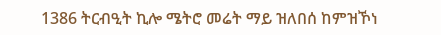1386 ትርብዒት ኪሎ ሜትሮ መሬት ማይ ዝለበሰ ከምዝኾነ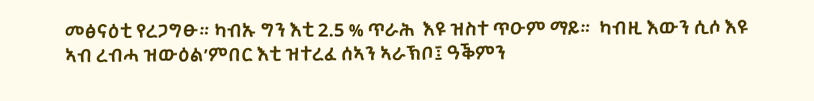መፅናዕቲ የረጋግፁ። ካብኡ ግን እቲ 2.5 % ጥራሕ  እዩ ዝስተ ጥዑም ማይ።  ካብዚ እውን ሲሶ እዩ  ኣብ ረብሓ ዝውዕል’ምበር እቲ ዝተረፈ ሰኣን ኣራኽቦ፤ ዓቕምን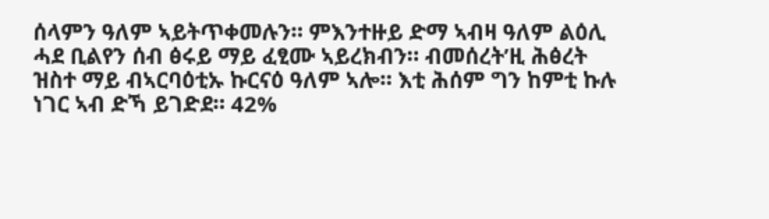ሰላምን ዓለም ኣይትጥቀመሉን። ምእንተዙይ ድማ ኣብዛ ዓለም ልዕሊ ሓደ ቢልየን ሰብ ፅሩይ ማይ ፈፂሙ ኣይረክብን። ብመሰረት’ዚ ሕፅረት ዝስተ ማይ ብኣርባዕቲኡ ኩርናዕ ዓለም ኣሎ። እቲ ሕሰም ግን ከምቲ ኩሉ ነገር ኣብ ድኻ ይገድደ። 42%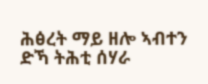ሕፅረት ማይ ዘሎ ኣብተን ድኻ ትሕቲ ሰሃራ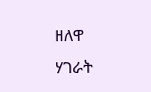ዘለዋ ሃገራት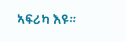ኣፍሪካ እዩ።